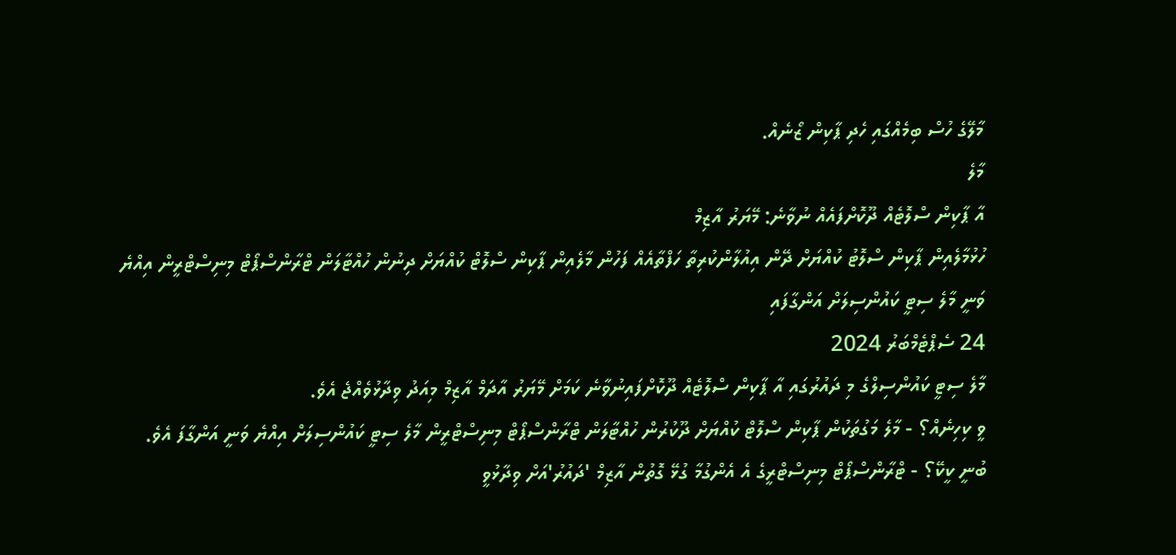މާލޭގެ ހުސް ބިމެއްގައި ހެދި ޕާކިން ޒޯނެއް.
މާލެ
އާ ޕާކިން ސްލޮޓެއް ދޫކޮށްފައެއް ނުވާނެ: މޭޔަރު އާޒިމް
ހުޅުމާލެއިން ޕާކިން ސްލޮޓު ކުއްޔަށް ދޭން އިއުލާންކުރިތާ ހަފްތާއެއް ފަހުން މާލެއިން ޕާކިން ސްލޮޓް ކުއްޔަށް ދިނުން ހުއްޓާލަން ޓްރާންސްޕޯޓް މިނިސްޓްރީން އިއްޔެ ވަނީ މާލެ ސިޓީ ކައުންސިލަށް އަންގާފައި
24 ސެޕްޓެމްބަރު 2024
މާލެ ސިޓީ ކައުންސިލްގެ މި ދައުރުގައި އާ ޕާކިން ސްލޮޓެއް ދޫކޮށްފައިނުވާނެ ކަމަށް މޭޔަރު އާދަމް އާޒިމް މިއަދު ވިދާޅުވެއްޖެ އެވެ.
ވީ ކިހިނެއް؟ - މާލެ މަގުތަކުން ޕާކިން ސްލޮޓް ކުއްޔަށް ދޫކުރުން ހުއްޓާލަން ޓްރާންސްޕޯޓް މިނިސްޓްރީން މާލެ ސިޓީ ކައުންސިލަށް އިއްޔެ ވަނީ އަންގާފަ އެވެ.
ބުނީ ކީކޭ؟ - ޓްރާންސްޕޯޓް މިނިސްޓްރީގެ އެ އެންގުމާ ގުޅޭ ގޮތުން އާޒިމް 'ދައުރު'އަށް ވިދާޅުވީ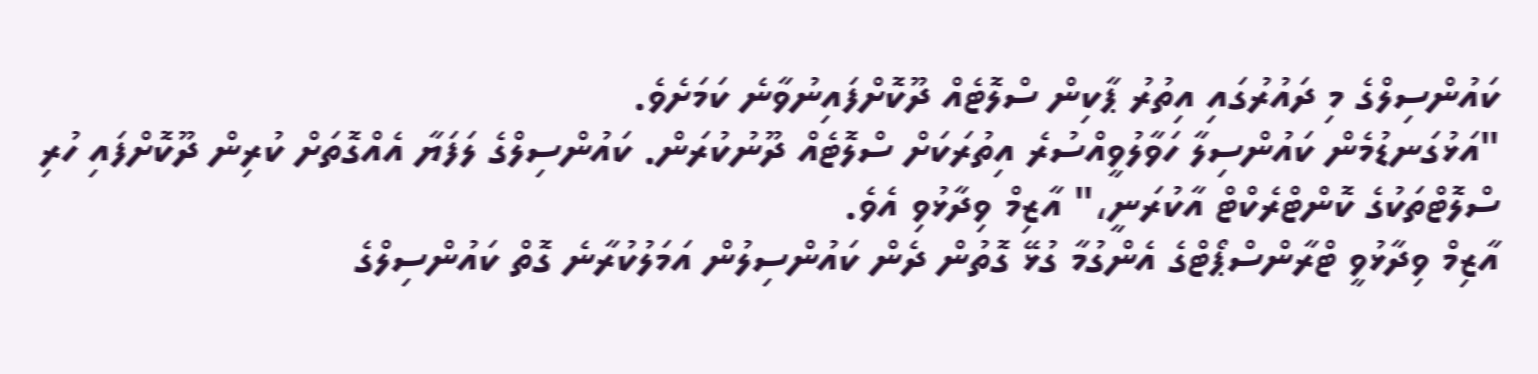ކައުންސިލްގެ މި ދައުރުގައި އިތުރު ޕާކިން ސްލޮޓެއް ދޫކޮށްފައިނުވާނެ ކަމަށެވެ.
"އަޅުގަނޑުމެން ކައުންސިލާ ހަވާލުވީއްސުރެ އިތުރަކަށް ސްލޮޓެއް ދޫނުކުރަން. ކައުންސިލްގެ ލަފަޔާ އެއްގޮތަށް ކުރިން ދޫކޮށްފައި ހުރި ސްލޮޓްތަކުގެ ކޮންޓްރެކްޓް އާކުރަނީ،" އާޒިމް ވިދާޅުވި އެވެ.
އާޒިމް ވިދާޅުވީ ޓްރާންސްޕޯޓްގެ އެންގުމާ ގުޅޭ ގޮތުން ދެން ކައުންސިލުން އަމަލުކުރާނެ ގޮތް ކައުންސިލްގެ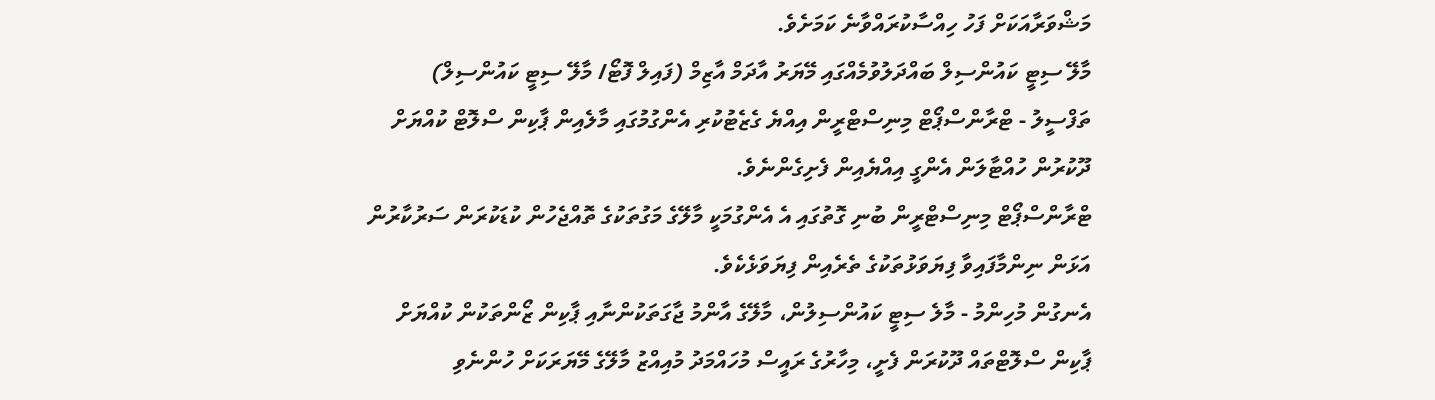މަޝްވަރާއަކަށް ފަހު ހިއްސާކުރައްވާނެ ކަމަށެވެ.
މާލޭ ސިޓީ ކައުންސިލް ބައްދަލުވުމެއްގައި މޭޔަރު އާދަމް އާޒިމް (ފައިލް ފޮޓޯ/ މާލޭ ސިޓީ ކައުންސިލް)
ތަފްސީލު - ޓްރާންސްޕޯޓް މިނިސްޓްރީން އިއްޔެ ގެޒެޓުކުރި އެންގުމުގައި މާލެއިން ޕާކިން ސްލޮޓް ކުއްޔަށް ދޫކުރުން ހުއްޓާލަން އެންގީ އިއްޔެއިން ފެށިގެންނެވެ.
ޓްރާންސްޕޯޓް މިނިސްޓްރީން ބުނި ގޮތުގައި އެ އެންގުމަކީ މާލޭގެ މަގުތަކުގެ ތޮއްޖެހުން ކުޑަކުރަން ސަރުކާރުން އަޅަން ނިންމާފައިވާ ފިޔަވަޅުތަކުގެ ތެރެއިން ފިޔަވަޅެކެވެ.
އެނގުން މުހިންމު - މާލެ ސިޓީ ކައުންސިލުން، މާލޭގެ އާންމު ޖާގަތަކުންނާއި ޕާކިން ޒޯންތަކުން ކުއްޔަށް ޕާކިން ސްލޮޓްތައް ދޫކުރަން ފެށީ، މިހާރުގެ ރައީސް މުހައްމަދު މުއިއްޒު މާލޭގެ މޭޔަރަކަށް ހުންނެވި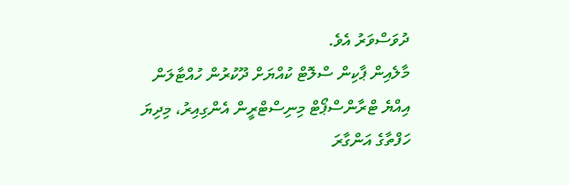ދުވަސްވަރު އެވެ.
މާލެއިން ޕާކިން ސްލޮޓް ކުއްޔަށް ދޫކުރުން ހުއްޓާލަން އިއްޔެ ޓްރާންސްޕޯޓް މިނިސްޓްރީން އެންގިއިރު، މިދިޔަ ހަފްތާގެ އަންގާރަ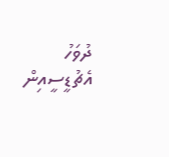ދުވަހު އެޗުޑީސީއިން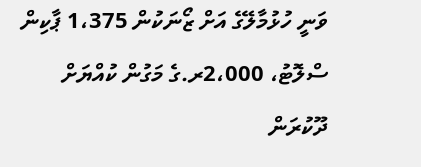ވަނީ ހުޅުމާލޭގެ އަށް ޒޯނަކުން 1،375 ޕާކިން ސްލޮޓު، 2،000ރ.ގެ މަގުން ކުއްޔަށް ދޫކުރަން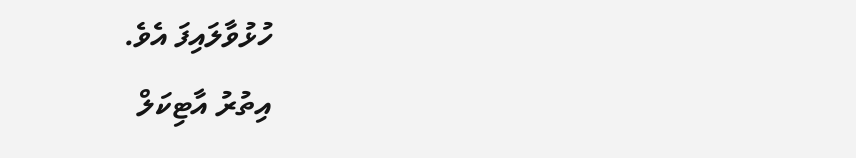ހުޅުވާލައިފަ އެވެ.
އިތުރު އާޓިކަލް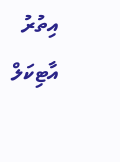އިތުރު އާޓިކަލް